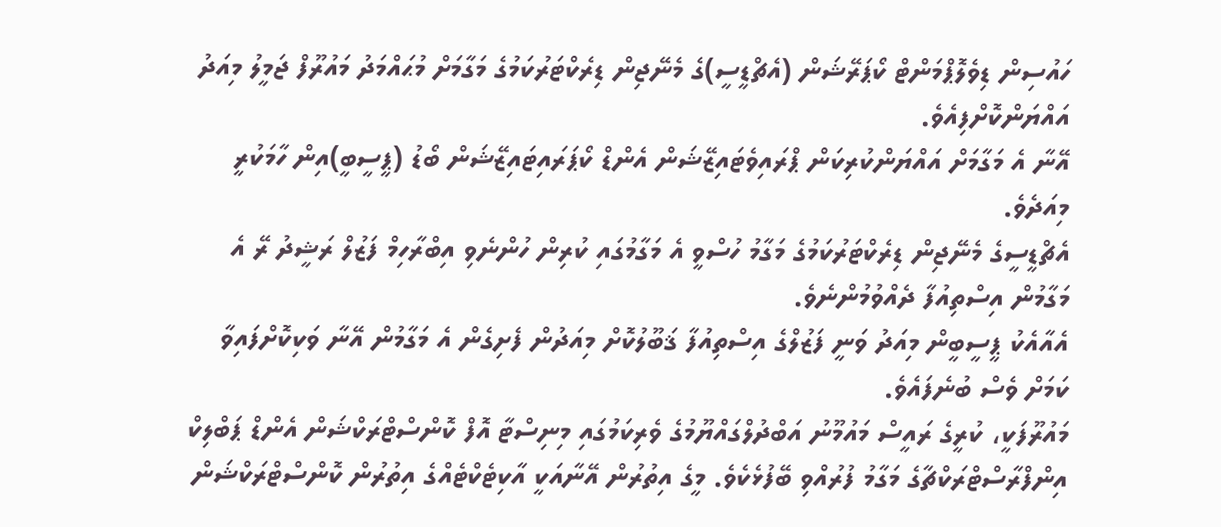ހައުސިން ޑިވެލޮޕްމަންޓް ކޯޕަރޭޝަން (އެޗްޑީސީ)ގެ މެނޭޖިން ޑިރެކްޓަރުކަމުގެ މަގާމަށް މުޙައްމަދު މައުރޫފް ޖަމީލު މިއަދު އައްޔަންކޮށްފިއެވެ.
އޭނާ އެ މަގާމަށް އައްޔަންކުރިކަން ޕްރައިވެޓައިޒޭޝަން އެންޑް ކޯޕަރައިޓައިޒޭޝަން ބޯޑު (ޕީސީބީ)އިން ހާމަކުރީ މިއަދެވެ.
އެޗްޑީސީގެ މެނޭޖިން ޑިރެކްޓަރުކަމުގެ މަގާމު ހުސްވީ އެ މަގާމުގައި ކުރިން ހުންނެވި އިބްރާހިމް ފަޒުލް ރަޝީދު ރޭ އެ މަގާމުން އިސްތިއުފާ ދެއްވުމުންނެވެ.
އެއާއެކު ޕީސީބީން މިއަދު ވަނީ ފަޒުލްގެ އިސްތިއުފާ ޤަބޫލުކޮށް މިއަދުން ފެށިގެން އެ މަގާމުން އޭނާ ވަކިކޮށްފައިވާ ކަމަށް ވެސް ބުނެފައެވެ.
މައުރޫފަކީ، ކުރީގެ ރައީސް މައުމޫނު އަބްދުލްގައްޔޫމުގެ ވެރިކަމުގައި މިނިސްޓާ އޮފް ކޮންސްޓްރަކްޝަން އެންޑް ޕަބްލިކް އިންފްރާސްޓްރަކްޗާގެ މަގާމު ފުރުއްވި ބޭފުޅެކެވެ. މީގެ އިތުރުން އޭނާއަކީ އާކިޓެކްޓެއްގެ އިތުރުން ކޮންސްޓްރަކްޝަން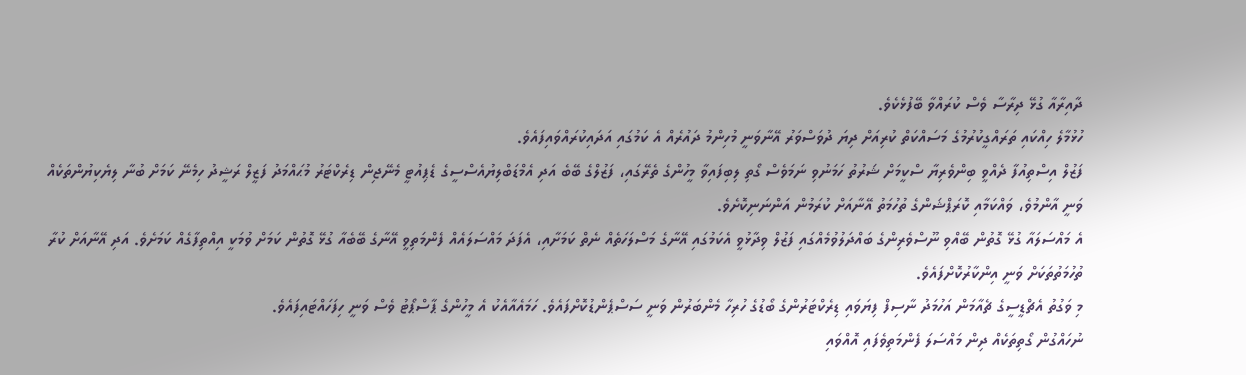ދާއިރާއާ ގުޅޭ ދިރާސާ ވެސް ކުރައްވާ ބޭފުޅެކެވެ.
ހުޅުމާލެ ހިއްކައި ތަރައްގީކުރުމުގެ މަސައްކަތް ކުރިއަށް ދިޔަ ދުވަސްވަރު އޭނާވަނީ މުހިންމު ދައުރެއް އެ ކަމުގައި އަދައިކުރައްވައިފައެވެ.
ފަޒުލް އިސްތިއުފާ ދެއްވީ ބިންވެރިޔާ ސްކީމަށް ޝަރުތު ހަމަނުވި ނަމަވެސް ގޯތި ލިބިފައިވާ މީހުންގެ ތެރޭގައި، ފަޒުލްގެ ބޭބެ އަދި އެމްޑަބްލިޔުއެސްސީގެ ޑެޕިއުޓީ މެނޭޖިން ޑިރެކްޓަރު މުޙައްމަދު ފަޒީލް ރަޝީދު ހިމެނޭ ކަމަށް ބުނާ ލިޔެކިޔުންތަކެއް ވަނީ އާންމުވެ، ވައްކަމާއި ކޮރަޕްޝަންގެ ތުހުމަތު އޭނާއަށް ކުރަމުން އަންނަނިކޮށެވެ.
އެ މައްސަލައާ ގުޅޭ ގޮތުން ބޭއްވި ނޫސްވެރިންގެ ބައްދަލުވުމެއްގައި ފަޒުލް ވިދާޅުވީ އެކަމުގައި އޭނާގެ މަސްލަހަތެއް ނެތް ކަމަށާއި، އެފަދަ މައްސަލައެއް ފެންމަތިވީ އޭނާގެ ބޭބެއާ ގުޅޭ ގޮތުން ކަމަށް ވުމަކީ އިއްތިފާގެއް ކަމަށެވެ. އަދި އޭނާއަށް ކުރާ ތުހުމަތުތަކަށް ވަނީ އިންކާރުކޮށްފައެވެ.
މި ވަގުތު އެޗްޑީސީގެ ޗެއާމަން އަހުމަދު ނާސިފް ފިޔަވައި ޑިރެކްޓަރުންގެ ބޯޑުގެ ހުރިހާ މެންބަރުން ވަނީ ސަސްޕެންޑުކޮށްފައެވެ. ހަމައެއާއެކު އެ މީހުންގެ ޕާސްޕޯޓު ވެސް ވަނީ ހިފަހައްޓައިފައެވެ.
ނުހައްގުން ގޯތިތަކެއް ދިން މައްސަލަ ފެންމަތިވެފައި އޮއްވައި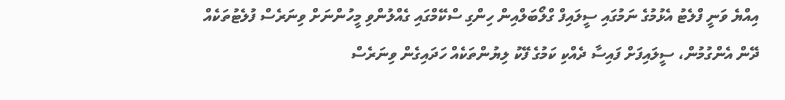އިއްޔެ ވަނީ ފްލެޓު އެޅުމުގެ ނަމުގައި ސީލައިފް ގްލޯބަލްއިން ހިންގި ސްކޭމްގައި ގެއްލުންވި މީހުންނަށް ވިނަރެސް ފުލެޓުތަކެއް ދޭން އެންގުމުން، ސީލައިފަށް ފައިސާ ދެއްކި ކަމުގެ ފޭކު ލިޔުންތަކެއް ހަދައިގެން ވިނަރެސް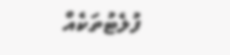ފުލެޓުތަކެއް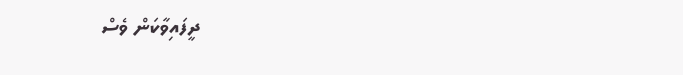ދީފައިވާކަން ވެސް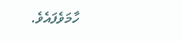ހާމަވެފައެވެ.